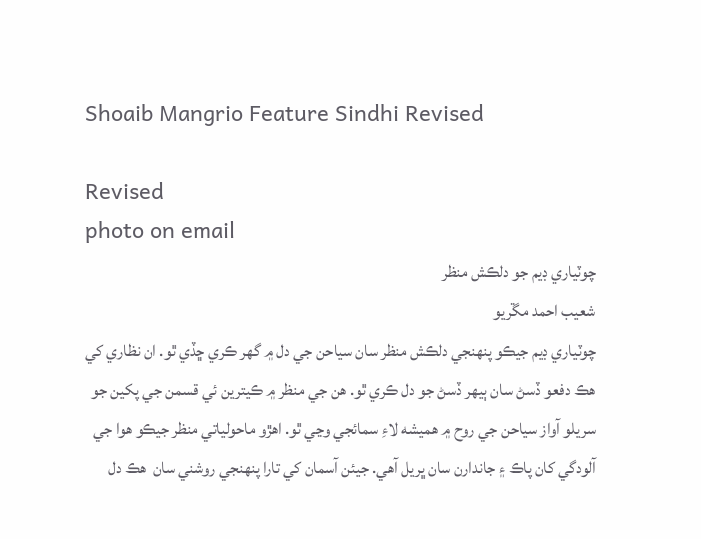Shoaib Mangrio Feature Sindhi Revised

Revised
photo on email
چوٽياري ڊيم جو دلڪش منظر
شعيب احمد مڱريو
چوٽياري ڊيم جيڪو پنهنجي دلڪش منظر سان سياحن جي دل ۾ گهر ڪري ڇڏي ٿو. ان نظاري کي هڪ دفعو ڏسڻ سان ٻيهر ڏسڻ جو دل ڪري ٿو. هن جي منظر ۾ ڪيترين ئي قسمن جي پکين جو سريلو آواز سياحن جي روح ۾ هميشه لاءِ سمائجي وڃي ٿو. اهڙو ماحولياتي منظر جيڪو هوا جي آلودگي کان پاڪ ۽ جاندارن سان ڀريل آهي. جيئن آسمان کي تارا پنهنجي روشني سان  هڪ دل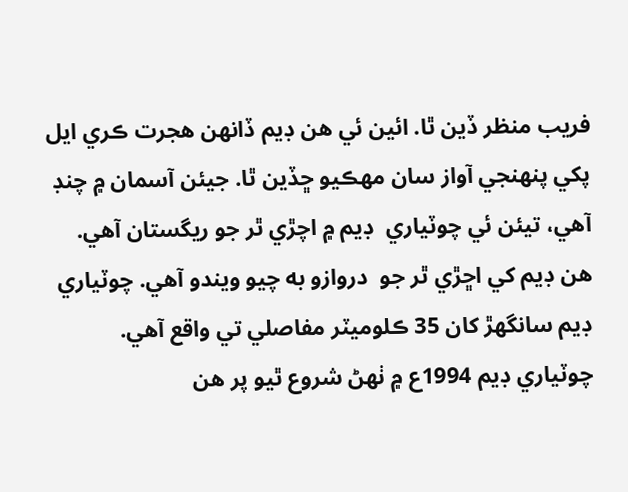فريب منظر ڏين ٿا. ائين ئي هن ڊيم ڏانهن هجرت ڪري ايل پکي پنهنجي آواز سان مهڪيو ڇڏين ٿا. جيئن آسمان ۾ چنڊ آهي، تيئن ئي چوٽياري  ڊيم ۾ اچڙي ٿر جو ريگستان آهي.
هن ڊيم کي اڇڙي ٿر جو  دروازو به چيو ويندو آهي. چوٽياري ڊيم سانگهڙ کان 35 ڪلوميٽر مفاصلي تي واقع آهي. چوٽياري ڊيم 1994ع ۾ ٺهڻ شروع ٿيو پر هن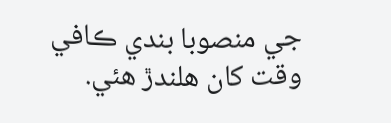جي منصوبا بندي ڪافي وقت کان هلندڙ هئي.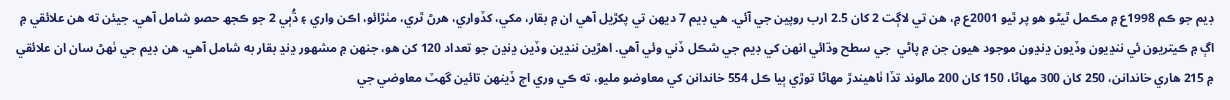ڊيم جو ڪم 1998ع ۾ مڪمل ٿيڻو هو پر ٿيو 2001ع ۾، هن تي لاڳت 2 کان 2.5 ارب روپين جي آئي. هي ڊيم 7 ديهن تي پکڙيل آهي ان ۾ بقار، مکي، کڏواري، هرڻ ٿري، مٺڙائو، اڪن واري ۽ ڌُٻي 2 جو ڪجھ حصو شامل آهي. جيئن ته هن علائقي ۾ اڳ ۾ ڪيتريون ئي ننڍيون وڏيون ڍنڍون موجود هيون جن ۾ پاڻي  جي سطح وڌائي انهن کي ڊيم جي شڪل ڏني وئي آهي. اهڙين ننڍين وڏين ڍنڍن جو تعداد 120 کن هو، جنهن ۾ مشهور ڍنڍ بقار به شامل آهي. هن ڊيم جي ٺهڻ سان ان علائقي ۾ 215 هاري خاندانن، 250 کان 300 مهاڻا، 150 کان 200 مالوند تڏا ٺاهيندڙ مهاڻا توڙي ٻيا ڪل 554 خاندانن کي معاوضو مليو، ته ڪي وري اڄ ڏينهن تائين گهٽ معاوضي جي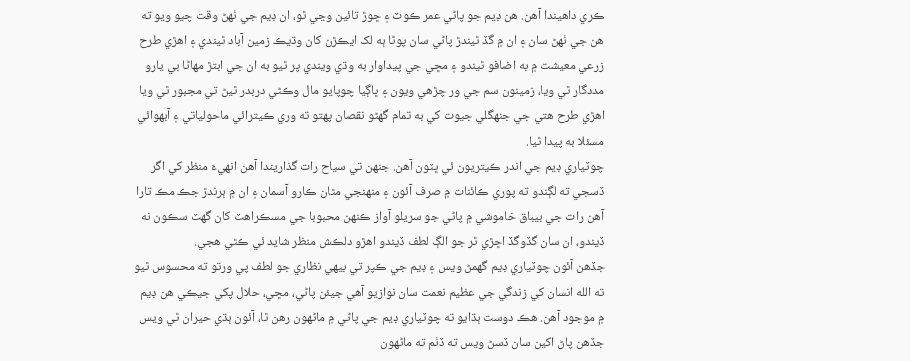ڪري داهيندا آهن. هن ڊيم جو پاڻي عمر ڪوٽ ۽ ڇوڙ تائين وڃي ٿو، ان ڊيم جي ٺهڻ وقت چيو ويو ته هن جي ٺهڻ سان ۽ ان ۾ گڏ ٿيندڙ پاڻي سان پوڻا ٻه لک ايڪڙن کان وڌيڪ زمين آباد ٿيندي ۽ اهڙي طرح زرعي معيشت ۾ به اضافو ٿيندو ۽ مڇي جي پيداوار به وڌي ويندي پر ٿيو به ان جي ابتڙ مهاڻا بي يارو مددگار ٿي ويا، زمينون سم جي ور چڙهي ويون ۽ ڀاڳيا چوپايو مال وڪڻي دربدر ٿيڻ تي مجبور ٿي ويا اهڙي طرح هتي جي جنهگلي جيوت کي به تمام گهڻو نقصان پهتو ته وري ڪيترائي ماحولياتي ۽ آبهوائي مسئلا به پيدا ٿيا.
چوٽياري ڊيم جي اندر ڪيتريون ئي ڀٽون آهن. جنهن تي سياح رات گذاريندا آهن انهيءَ منظر کي اگر ڏسجي ته لڳندو ته پوري ڪائنات ۾ صرف آئون ۽ منهنجي مٿان ڪارو آسمان ۽ ان ۾ ٻرندڙ جڪ مڪ تارا آهن رات جي بيباق خاموشي ۾ پاڻي جو سريلو آواز ڪنهن محبوبا جي مسڪراهٽ کان گهٽ سڪون نه ڏيندو، ان سان گڏوگڏ اڇڙي ٿر جو الڳ لطف ڏيندو اهڙو دلڪش منظر شايد ئي ڪٿي هجي.
جڏهن آئون چوٽياري ڊيم گهمڻ ويس ۽ ڊيم جي ڪپر تي بيهي نظاري جو لطف پي ورتو ته محسوس ٿيو ته الله انسان کي زندگي جي عظيم نعمت سان نوازيو آهي جيئن پاڻي، مڇي، حلال پکي جيڪي هن ڊيم ۾ موجود آهن. هڪ دوست ٻڌايو ته چوٽياري ڊيم جي پاڻي ۾ ماڻهون رهن ٿا، آئون ٻڌي حيران ٿي ويس جڏهن پاڻ اکين سان ڏسڻ ويس ته ڏٺم ته ماڻهون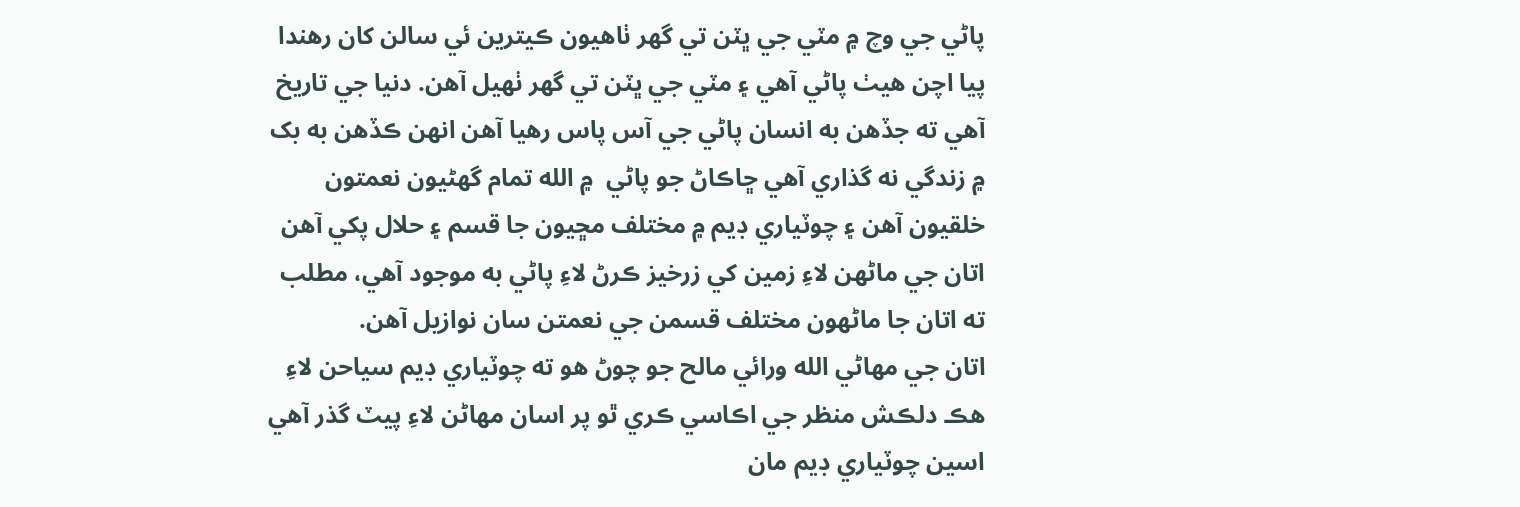پاڻي جي وچ ۾ مٽي جي ڀٽن تي گهر ٺاهيون ڪيترين ئي سالن کان رهندا پيا اچن هيٺ پاڻي آهي ۽ مٽي جي ڀٽن تي گهر ٺهيل آهن. دنيا جي تاريخ آهي ته جڏهن به انسان پاڻي جي آس پاس رهيا آهن انهن ڪڏهن به بک ۾ زندگي نه گذاري آهي ڇاڪاڻ جو پاڻي  ۾ الله تمام گهڻيون نعمتون خلقيون آهن ۽ چوٽياري ڊيم ۾ مختلف مڇيون جا قسم ۽ حلال پکي آهن اتان جي ماڻهن لاءِ زمين کي زرخيز ڪرڻ لاءِ پاڻي به موجود آهي، مطلب ته اتان جا ماڻهون مختلف قسمن جي نعمتن سان نوازيل آهن.
اتان جي مهاڻي الله ورائي مالح جو چوڻ هو ته چوٽياري ڊيم سياحن لاءِ هڪ دلڪش منظر جي اڪاسي ڪري ٿو پر اسان مهاڻن لاءِ پيٽ گذر آهي اسين چوٽياري ڊيم مان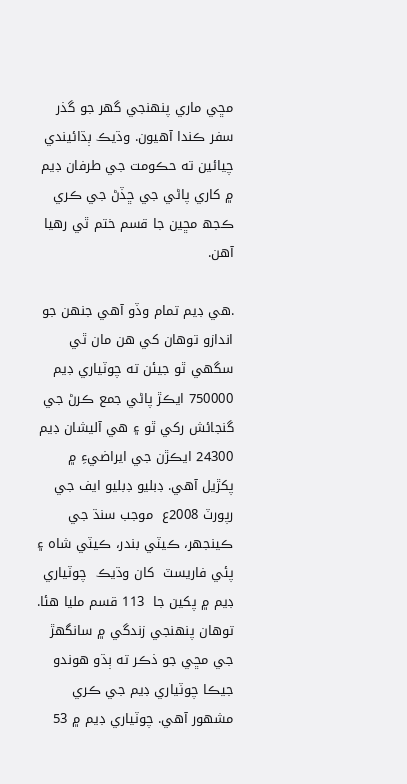مڇي ماري پنهنجي گهر جو گذر سفر ڪندا آهيون. وڌيڪ ٻڌائيندي چيائين ته حڪومت جي طرفان ڊيم ۾ کاري پاڻي جي ڇڏڻ جي ڪري ڪجھ مڇين جا قسم ختم ٿي رهيا آهن.

.هي ڊيم تمام وڏو آهي جنهن جو اندازو توهان کي هن مان ٿي سگهي ٿو جيئن ته چوٽياري ڊيم 750000 ايڪڙ پاڻي جمع ڪرڻ جي گنجائش رکي ٿو ۽ هي آليشان ڊيم 24300 ايڪڙن جي ايراضيءِ ۾ پکڙيل آهي. ڊبليو ڊبليو ايف جي رپورٽ 2008ع  موجب سنڌ جي ڪينجھر، ڪيٽي بندر، ڪيٽي شاه ۽ پئي فاريسٽ  کان وڌيڪ  چوٽياري ڊيم ۾ پکين جا  113 قسم مليا هئا.  توهان پنهنجي زندگي ۾ سانگهڙ جي مڇي جو ذڪر ته ٻڌو هوندو جيڪا چوٽياري ڊيم جي ڪري مشهور آهي. چوٽياري ڊيم ۾ 53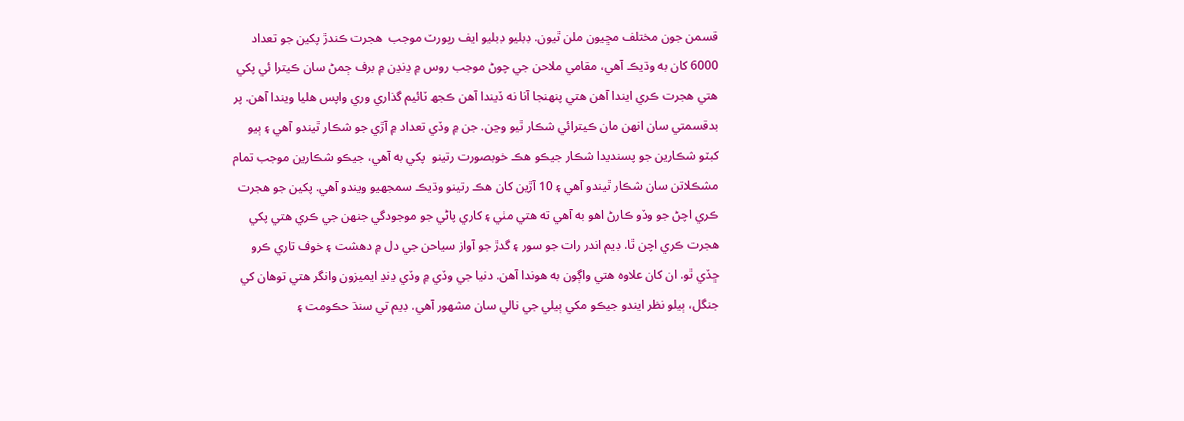قسمن جون مختلف مڇيون ملن ٿيون. ڊبليو ڊبليو ايف رپورٽ موجب  هجرت ڪندڙ پکين جو تعداد 6000 کان به وڌيڪ آهي، مقامي ملاحن جي چوڻ موجب روس ۾ ڍنڍن ۾ برف ڄمڻ سان ڪيترا ئي پکي هتي هجرت ڪري ايندا آهن هتي پنهنجا آنا نه ڏيندا آهن ڪجھ ٽائيم گذاري وري واپس هليا ويندا آهن. پر بدقسمتي سان انهن مان ڪيترائي شڪار ٿيو وڃن. جن ۾ وڏي تعداد ۾ آڙي جو شڪار ٿيندو آهي ۽ ٻيو کبٽو شڪارين جو پسنديدا شڪار جيڪو هڪ خوبصورت رتينو  پکي به آهي، جيڪو شڪارين موجب تمام مشڪلاتن سان شڪار ٿيندو آهي ۽ 10 آڙين کان هڪ رتينو وڌيڪ سمجھيو ويندو آهي. پکين جو هجرت ڪري اچڻ جو وڏو ڪارڻ اهو به آهي ته هتي مٺي ۽ کاري پاڻي جو موجودگي جنهن جي ڪري هتي پکي هجرت ڪري اچن ٿا. ڊيم اندر رات جو سور ۽ گدڙ جو آواز سياحن جي دل ۾ دهشت ۽ خوف تاري ڪرو ڇڏي ٿو. ان کان علاوه هتي واڳون به هوندا آهن. دنيا جي وڏي ۾ وڏي ڍنڍ ايميزون وانگر هتي توهان کي جنگل، ٻيلو نظر ايندو جيڪو مکي ٻيلي جي نالي سان مشهور آهي. ڊيم تي سنڌ حڪومت ۽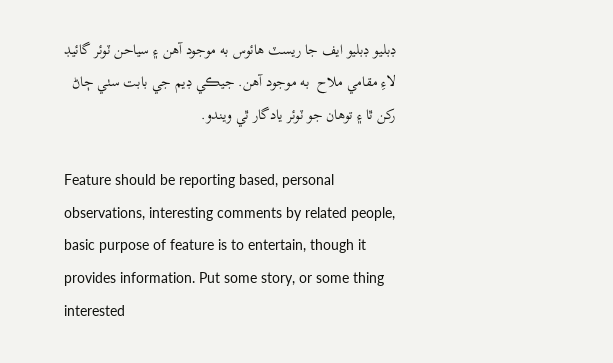ڊبليو ڊبليو ايف جا ريسٽ هائوس به موجود آهن ۽ سياحن ٽوئر گائيڊ لاءِ مقامي ملاح  به موجود آهن. جيڪي ڊيم جي بابت سٺي ڄاڻ رکن ٿا ۽ توهان جو ٽوئر يادگار ٿي ويندو.

Feature should be reporting based, personal observations, interesting comments by related people,
basic purpose of feature is to entertain, though it provides information. Put some story, or some thing interested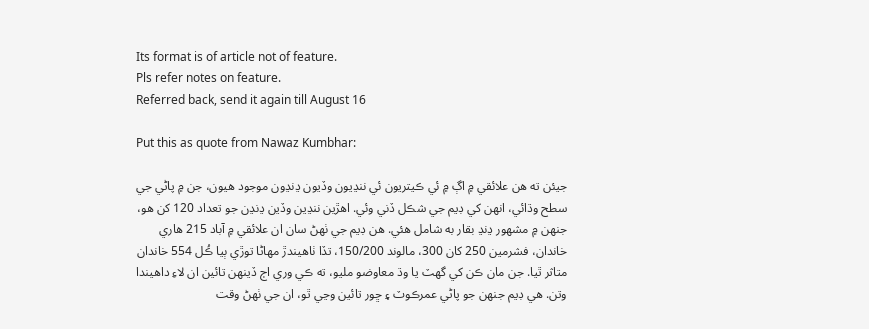Its format is of article not of feature.
Pls refer notes on feature.
Referred back, send it again till August 16

Put this as quote from Nawaz Kumbhar:

جيئن ته ھن علائقي ۾ اڳ ۾ ئي ڪيتريون ئي ننڍيون وڏيون ڍنڍون موجود ھيون، جن ۾ پاڻي جي سطح وڌائي، انھن کي ڊيم جي شڪل ڏني وئي. اھڙين ننڍين وڏين ڍنڍن جو تعداد 120 کن ھو، جنھن ۾ مشھور ڍنڍ بقار به شامل ھئي. ھن ڊيم جي ٺھڻ سان ان علائقي ۾ آباد 215 ھاري خاندان، فشرمين 250 کان 300، مالوند 150/200، تڏا ٺاھيندڙ مھاڻا توڙي ٻيا ڪُل 554 خاندان متاثر ٿيا. جن مان ڪن کي گھٽ يا وڌ معاوضو مليو، ته ڪي وري اڄ ڏينھن تائين ان لاءِ داھيندا وتن. ھي ڊيم جنھن جو پاڻي عمرڪوٽ ۽ ڇور تائين وڃي ٿو، ان جي ٺھڻ وقت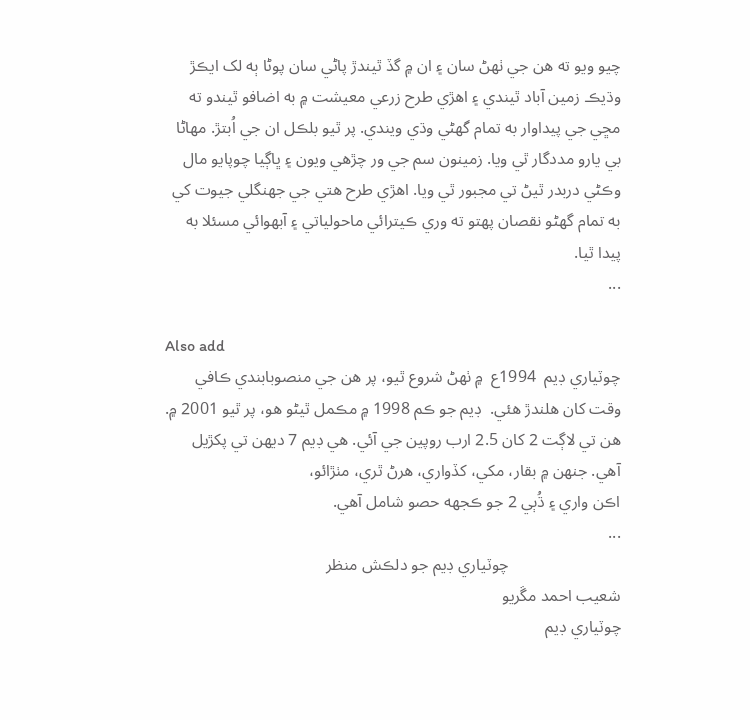چيو ويو ته ھن جي ٺھڻ سان ۽ ان ۾ گڏ ٿيندڙ پاڻي سان پوڻا ٻه لک ايڪڙ وڌيڪ زمين آباد ٿيندي ۽ اھڙي طرح زرعي معيشت ۾ به اضافو ٿيندو ته مڇي جي پيداوار به تمام گھڻي وڌي ويندي. پر ٿيو بلڪل ان جي اُبتڙ. مھاڻا بي يارو مددگار ٿي ويا. زمينون سم جي ور چڙھي ويون ۽ ڀاڳيا چوپايو مال وڪڻي دربدر ٿيڻ تي مجبور ٿي ويا. اھڙي طرح ھتي جي جھنگلي جيوت کي به تمام گھڻو نقصان پھتو ته وري ڪيترائي ماحولياتي ۽ آبھوائي مسئلا به پيدا ٿيا.
...

Also add
چوٽياري ڊيم  1994ع  ۾ ٺھڻ شروع ٿيو، پر ھن جي منصوبابندي ڪافي وقت کان ھلندڙ ھئي.  ڊيم جو ڪم 1998 ۾ مڪمل ٿيڻو ھو، پر ٿيو 2001 ۾. ھن تي لاڳت 2 کان 2.5 ارب روپين جي آئي. ھي ڊيم 7 ديھن تي پکڙيل آھي. جنھن ۾ بقار، مکي، کڏواري، ھرڻ ٿري، مٺڙائو،
اڪن واري ۽ ڌُٻي 2 جو ڪجھه حصو شامل آھي.
...
                           چوٽياري ڊيم جو دلڪش منظر
شعيب احمد مڱريو
چوٽياري ڊيم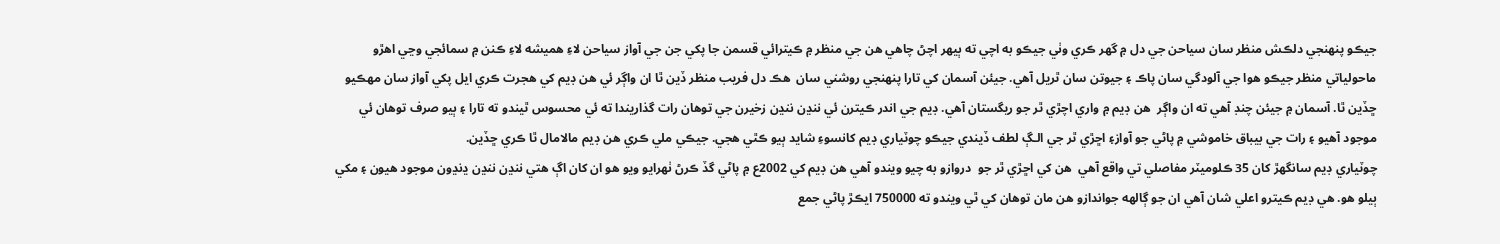جيڪو پنهنجي دلڪش منظر سان سياحن جي دل ۾ گهر ڪري وٺي جيڪو به اچي ته ٻيهر اچڻ چاهي هن جي منظر ۾ ڪيترائي قسمن جا پکي جن جي آواز سياحن لاءِ هميشه لاءِ ڪنن ۾ سمائجي وڃي اهڙو ماحولياتي منظر جيڪو هوا جي آلودگي سان پاڪ ۽ جيوتن سان ٿريل آهي. جيئن آسمان کي تارا پنهنجي روشني سان  هڪ دل فريب منظر ڏين ٿا ان واڳر ئي هن ڊيم کي هجرت ڪري ايل پکي آواز سان مهڪيو ڇڏين ٿا. آسمان ۾ جيئن چنڊ آهي ته ان واڳر  هن ڊيم ۾ واري اچڙي ٿر جو ريگستان آهي. ڊيم جي اندر ڪيترن ئي ننڍن ننڍن زخيرن جي توهان رات گذاريندا ته ئي محسوس ٿيندو ته تارا ۽ ٻيو صرف توهان ئي موجود آهيو ۽ رات جي بيباق خاموشي ۾ پاڻي جو آواز۽ اڇڙي ٿر جي الـڳ لطف ڏيندي جيڪو چوٽياري ڊيم کانسوءِ شايد ٻيو ڪٿي هجي. جيڪي ملي ڪري هن ڊيم مالامال ٿا ڪري ڇڏين.
چوٽياري ڊيم سانگهڙ کان 35 ڪلوميٽر مفاصلي تي واقع آهي  هن کي اڇڙي ٿر جو  دروازو به چيو ويندو آهي هن ڊيم کي 2002ع ۾ پاڻي گڏ ڪرڻ ٺهرايو ويو هو ان کان اڳ هتي ننڍن ننڍن ڍنڍون موجود هيون ۽ مکي ٻيلو هو. هي ڊيم ڪيترو اعلي شان آهي ان جو ڳالهه جواندازو هن مان توهان کي ٿي ويندو ته 750000 ايڪڙ پاڻي جمع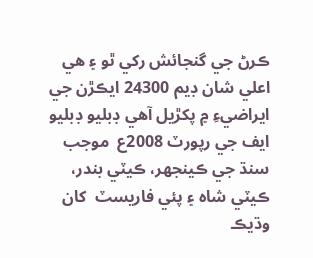ڪرڻ جي گنجائش رکي ٿو ۽ هي اعلي شان ڊيم 24300 ايڪڙن جي ايراضيءِ ۾ پکڙيل آهي ڊبليو ڊبليو ايف جي رپورٽ 2008ع  موجب سنڌ جي ڪينجھر، ڪيٽي بندر، ڪيٽي شاه ۽ پئي فاريسٽ  کان وڌيڪ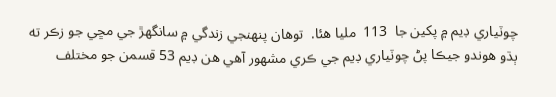چوٽياري ڊيم ۾ پکين جا  113  مليا هئا.  توهان پنهنجي زندگي ۾ سانگهڙ جي مڇي جو زڪر ته ٻڌو هوندو جيڪا پڻ چوٽياري ڊيم جي ڪري مشهور آهي هن ڊيم 53 قسمن جو مختلف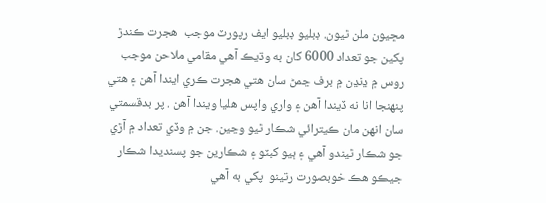مڇيون ملن ٿيون. ڊبليو ڊبليو ايف رپورٽ موجب  هجرت ڪندڙ پکين جو تعداد 6000 کان به وڌيڪ آهي مقامي ملاحن موجب روس ۾ ڍنڍن ۾ برف ڃمڻ سان هتي هجرت ڪري ايندا آهن ۽ هتي پنهنجا انا نه ڏيندا آهن ۽ واري واپس هليا ويندا آهن . پر بدقسمتي سان انهن مان ڪيترائي شڪار ٿيو وڃين. جن ۾ وڏي تعداد ۾ آڙي جو شڪار ٿيندو آهي ۽ ٻيو کبٽو ۽ شڪارين جو پسنديدا شڪار جيڪو هڪ خوبصورت رتينو  پکي به آهي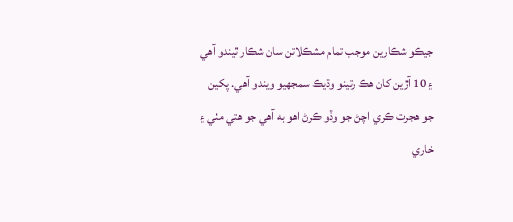جيڪو شڪارين موجب تمام مشڪلاتن سان شڪار ٿيندو آهي ۽ 10 آڙين کان هڪ رتينو وڌيڪ سمجھيو ويندو آهي. پکين جو هجرت ڪري اچڻ جو وڏو ڪرڻ اهو به آهي جو هتي مٺي ۽ خاري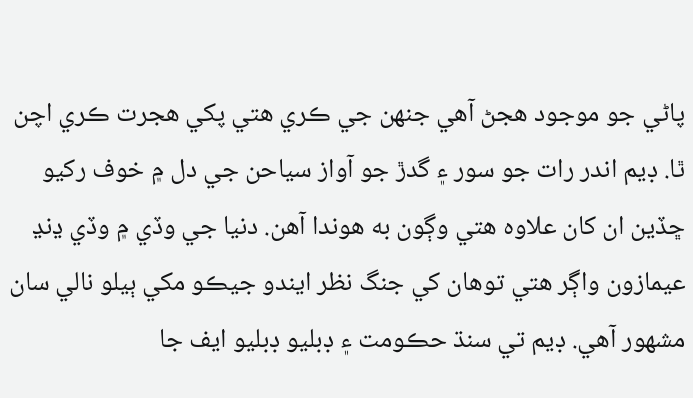پاڻي جو موجود هجڻ آهي جنهن جي ڪري هتي پکي هجرت ڪري اچن ٿا. ڊيم اندر رات جو سور ۽ گدڙ جو آواز سياحن جي دل ۾ خوف رکيو ڇڏين ان کان علاوه هتي وڳون به هوندا آهن. دنيا جي وڏي ۾ وڏي ڍنڍ عيمازون واڳر هتي توهان کي جنگ نظر ايندو جيڪو مکي ٻيلو نالي سان مشهور آهي. ڊيم تي سنڌ حڪومت ۽ ڊبليو ڊبليو ايف جا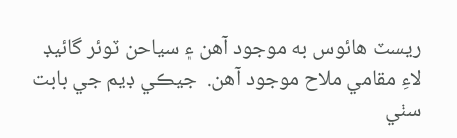ريسٽ هائوس به موجود آهن ۽ سياحن ٽوئر گائيڊ لاءِ مقامي ملاح موجود آهن.  جيڪي ڊيم جي بابت سٺي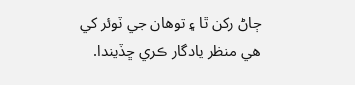ڄاڻ رکن ٿا ۽ توهان جي ٽوئر کي  هي منظر يادگار ڪري ڇڏيندا.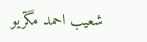شعيب احمد مڱريو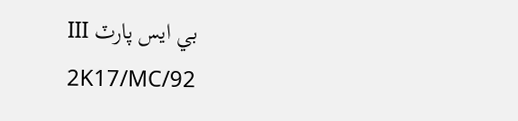بي ايس پارٽ III
2K17/MC/92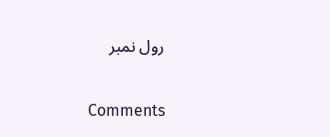رول نمبر

Comments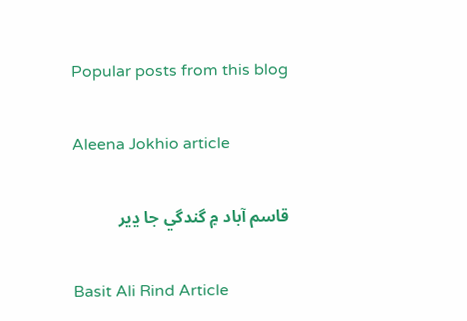Popular posts from this blog

Aleena Jokhio article

قاسم آباد ۾ گندگي جا ڍير

Basit Ali Rind Article